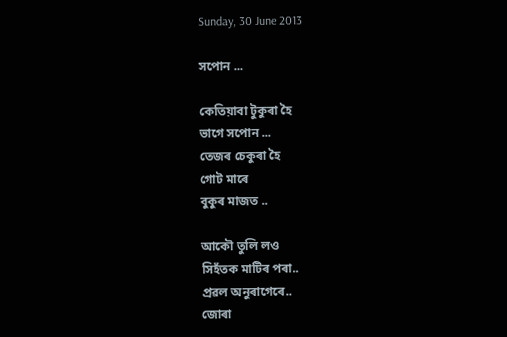Sunday, 30 June 2013

সপোন ...

কেতিয়াবা টুকুৰা হৈ
ভাগে সপোন ...
তেজৰ চেকুৰা হৈ
গোট মাৰে
বুকুৰ মাজত ..

আকৌ তুলি লও
সিহঁতক মাটিৰ পৰা..
প্ৰৱল অনুৰাগেৰে..
জোৰা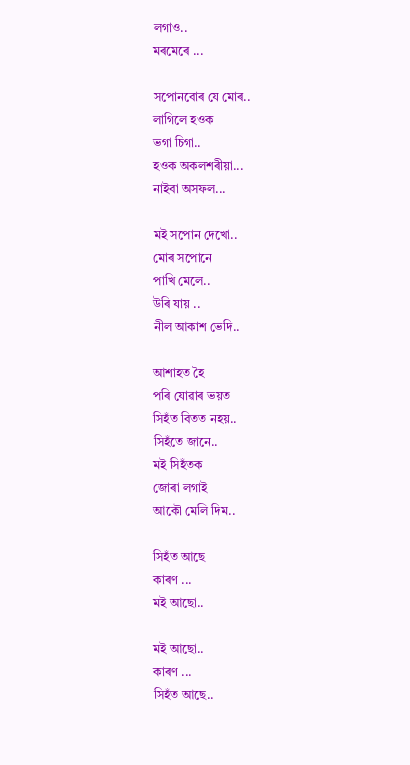লগাও..
মৰমেৰে ...

সপোনবোৰ যে মোৰ..
লাগিলে হওক
ভগা চিগা..
হওক অকলশৰীয়া...
নাইবা অসফল...

মই সপোন দেখো..
মোৰ সপোনে
পাখি মেলে..
উৰি যায় ..
নীল আকাশ ভেদি..

আশাহত হৈ
পৰি যোৱাৰ ভয়ত
সিহঁত বিতত নহয়..
সিহঁতে জানে..
মই সিহঁতক
জোৰা লগাই
আকৌ মেলি দিম..

সিহঁত আছে
কাৰণ ...
মই আছো..

মই আছো..
কাৰণ ...
সিহঁত আছে..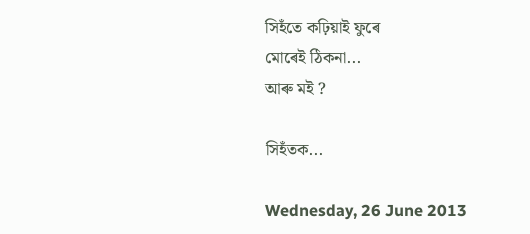সিহঁতে কঢ়িয়াই ফুৰে
মোৰেই ঠিকনা...
আৰু মই ?

সিহঁতক...

Wednesday, 26 June 2013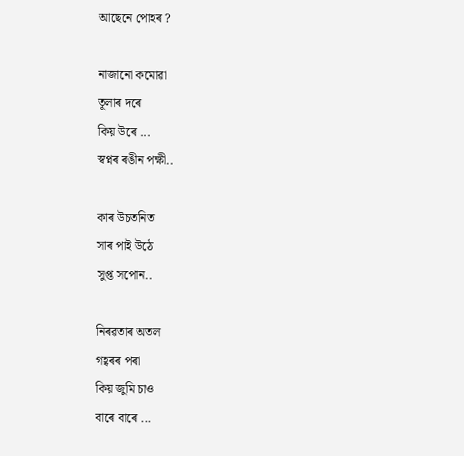আছেনে পোহৰ ?

নাজানো কমোৱা
তূলাৰ দৰে
কিয় উৰে ...
স্বপ্নৰ ৰঙীন পক্ষী..

কাৰ উচতনিত
সাৰ পাই উঠে
সুপ্ত সপোন..

নিৰৱতাৰ অতল
গহ্বৰৰ পৰা
কিয় জুমি চাও
বাৰে বাৰে ...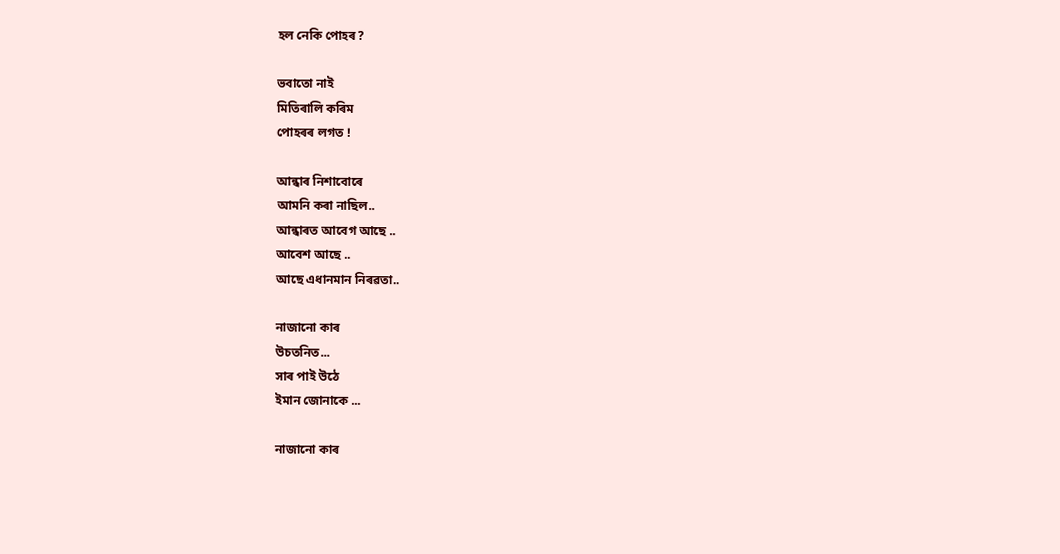হল নেকি পোহৰ?

ভবাতো নাই
মিতিৰালি কৰিম
পোহৰৰ লগত !

আন্ধাৰ নিশাবোৰে
আমনি কৰা নাছিল..
আন্ধাৰত আবেগ আছে ..
আবেশ আছে ..
আছে এধানমান নিৰৱতা..

নাজানো কাৰ
উচতনিত...
সাৰ পাই উঠে
ইমান জোনাকে ...

নাজানো কাৰ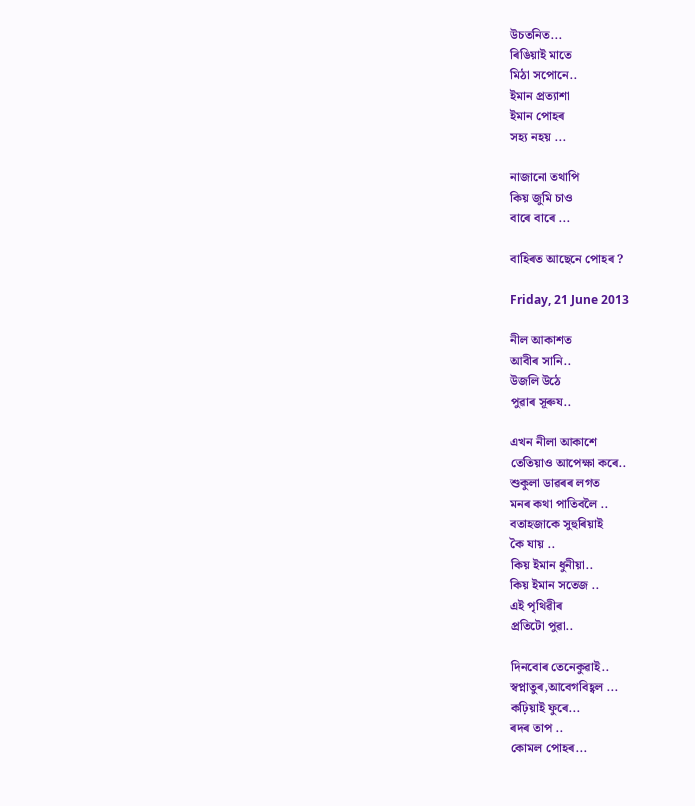উচতনিত...
ৰিঙিয়াই মাতে
মিঠা সপোনে..
ইমান প্ৰত্যাশা
ইমান পোহৰ
সহ্য নহয় ...

নাজানো তথাপি
কিয় জুমি চাও
বাৰে বাৰে ...

বাহিৰত আছেনে পোহৰ ?

Friday, 21 June 2013

নীল আকাশত
আবীৰ সানি..
উজলি উঠে
পুৱাৰ সূৰুয..

এখন নীলা আকাশে
তেতিয়াও আপেক্ষা কৰে..
শুকুলা ডাৱৰৰ লগত
মনৰ কথা পাতিবলৈ ..
বতাহজাকে সুহুৰিয়াই
কৈ যায় ..
কিয় ইমান ধুনীয়া..
কিয় ইমান সতেজ ..
এই পৃথিৱীৰ
প্রতিটো পুৱা..

দিনবোৰ তেনেকুৱাই..
স্বপ্নাতুৰ,আবেগবিহ্বল ...
কঢ়িয়াই ফুৰে...
ৰদৰ তাপ ..
কোমল পোহৰ...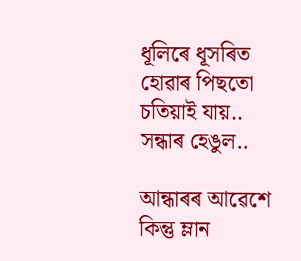ধূলিৰে ধূসৰিত
হোৱাৰ পিছতো
চতিয়াই যায়..
সন্ধাৰ হেঙুল..

আন্ধাৰৰ আৱেশে
কিন্তু ম্লান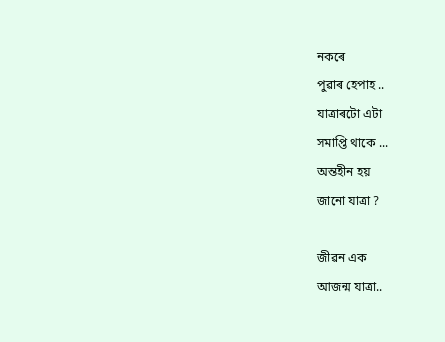নকৰে
পুৱাৰ হেপাহ ..
যাত্রাৰটো এটা
সমাপ্তি থাকে ...
অন্তহীন হয়
জানো যাত্রা ?

জীৱন এক
আজন্ম যাত্রা..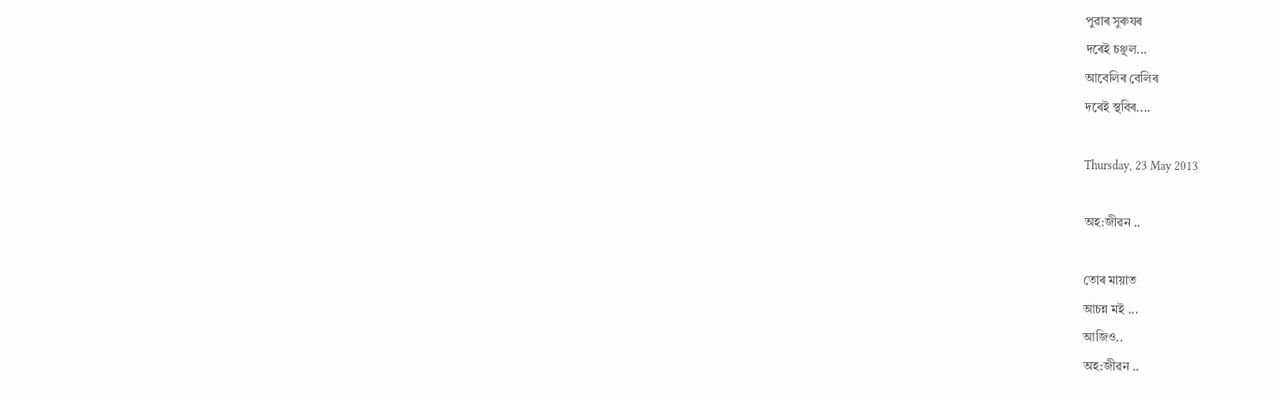পুৱাৰ সুৰুযৰ
দৰেই চঞ্ছল...
আবেলিৰ বেলিৰ
দৰেই স্থবিৰ....

Thursday, 23 May 2013

অহ:জীৱন ..

তোৰ মায়াত
আচন্ন মই ...
আজিও..
অহ:জীৱন ..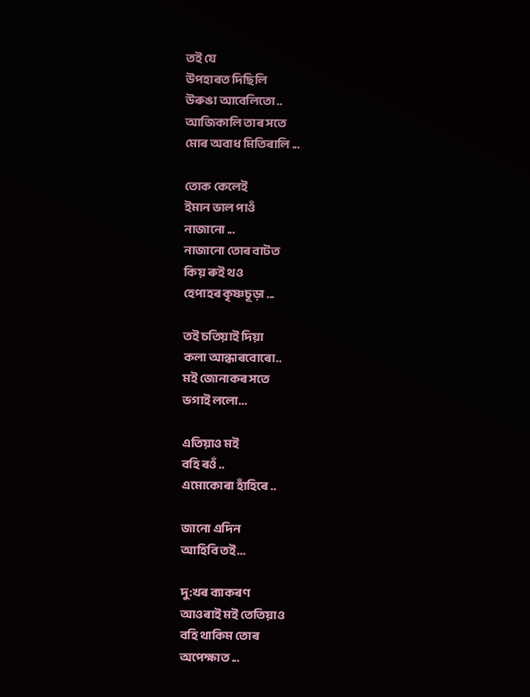তই যে
উপহাৰত দিছিলি
উৰুঙা আবেলিতো ..
আজিকালি তাৰ সতে
মোৰ অবাধ মিতিৰালি ...

তোক কেলেই
ইমান ভাল পাওঁ
নাজানো ...
নাজানো তোৰ বাটত
কিয় ৰুই থও
হেপাহৰ কৃষ্ণচূড়া ...

তই চতিয়াই দিয়া
কলা আন্ধাৰবোৰো..
মই জোনাকৰ সতে
ভগাই ললো...

এতিয়াও মই
বহি ৰওঁ ..
এমোকোৰা হাঁহিৰে ..

জানো এদিন
আহিবি তই...

দু:খৰ ব্যাকৰণ
আওৰাই মই তেতিয়াও
বহি থাকিম তোৰ
অপেক্ষাত ...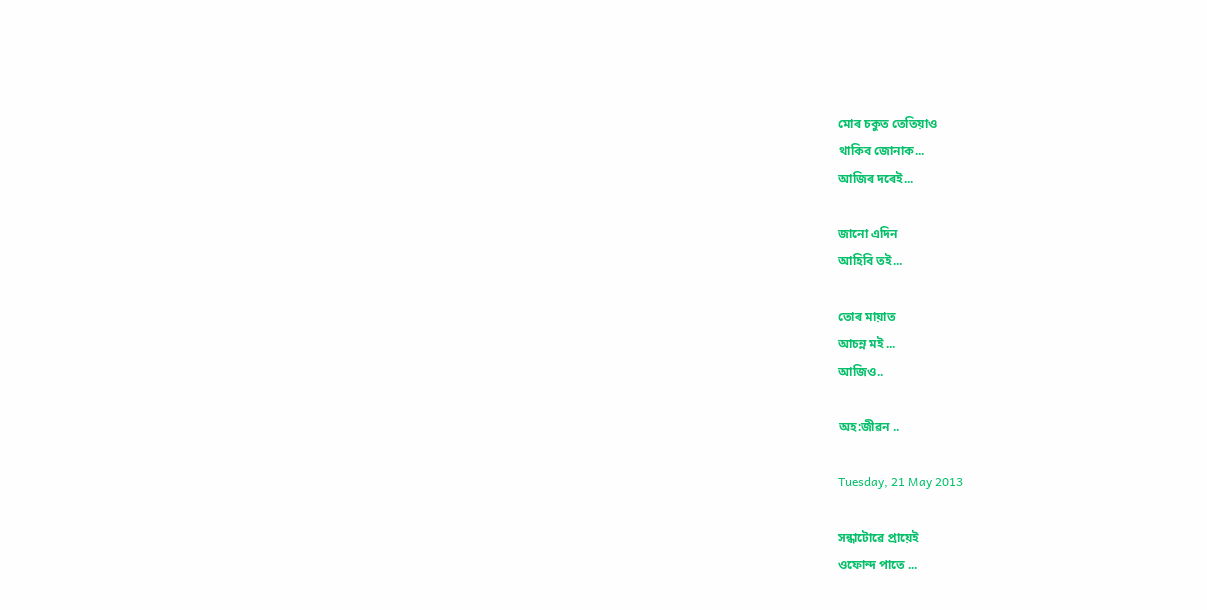মোৰ চকুত তেতিয়াও
থাকিব জোনাক...
আজিৰ দৰেই...

জানো এদিন
আহিবি তই...

তোৰ মায়াত
আচন্ন মই ...
আজিও..

অহ:জীৱন ..

Tuesday, 21 May 2013

সন্ধাটোৱে প্ৰায়েই
ওফোন্দ পাতে ...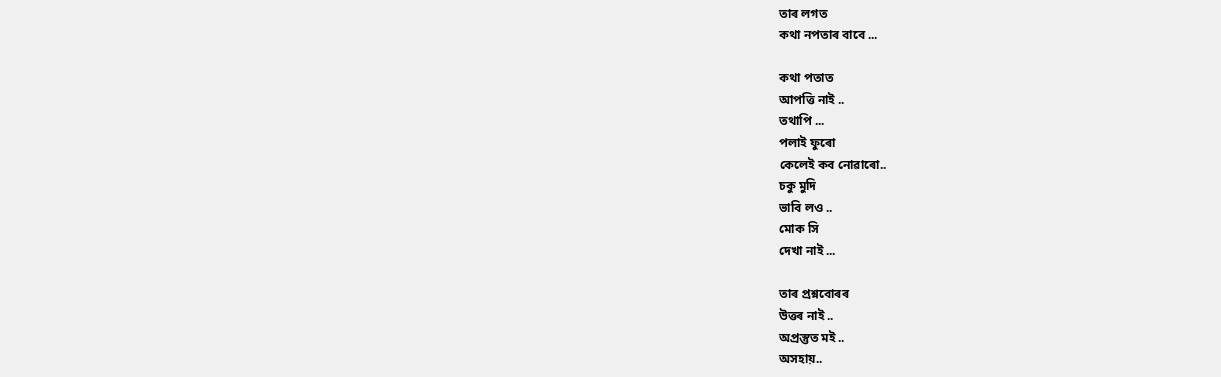তাৰ লগত
কথা নপতাৰ বাবে ...

কথা পতাত
আপত্তি নাই ..
তথাপি ...
পলাই ফুৰো
কেলেই কব নোৱাৰো..
চকু মুদি
ভাবি লও ..
মোক সি
দেখা নাই ...

তাৰ প্ৰশ্নবোৰৰ
উত্তৰ নাই ..
অপ্ৰস্তুত মই ..
অসহায়..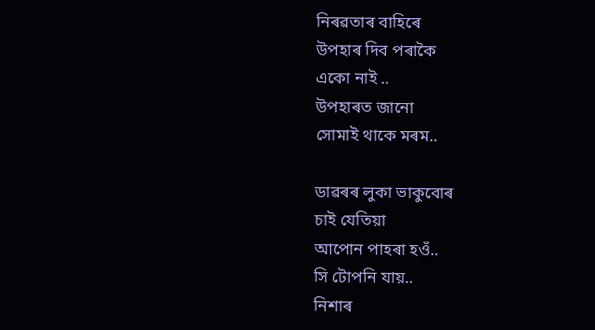নিৰৱতাৰ বাহিৰে
উপহাৰ দিব পৰাকৈ
একো নাই ..
উপহাৰত জানো
সোমাই থাকে মৰম..

ডাৱৰৰ লুকা ভাকুবোৰ
চাই যেতিয়া
আপোন পাহৰা হওঁ..
সি টোপনি যায়..
নিশাৰ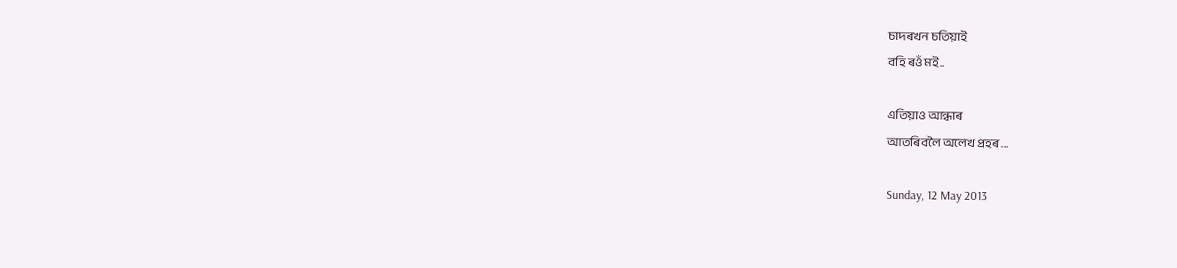চাদৰখন চতিয়াই
বহি ৰওঁ মই..

এতিয়াও আন্ধাৰ
আতৰিবলৈ অলেখ প্ৰহৰ ...

Sunday, 12 May 2013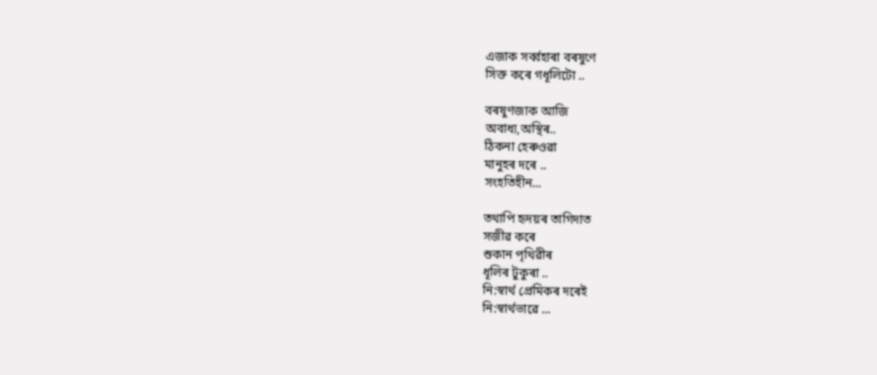এজাক সৰ্ব্বহাৰা বৰষুণে
সিক্ত কৰে গধূলিটো ..

বৰষুণজাক আজি
অবাধ্য,অস্থিৰ..
ঠিকনা হেৰুওৱা
মানুহৰ দৰে ..
সংহতিহীন...

তথাপি হৃদয়ৰ তাগিদাত
সজীৱ কৰে
শুকান পৃথিৱীৰ
ধূলিৰ টুকুৰা ..
নি:স্বাৰ্থ প্ৰেমিকৰ দৰেই
নি:স্বাৰ্থভাৱে ...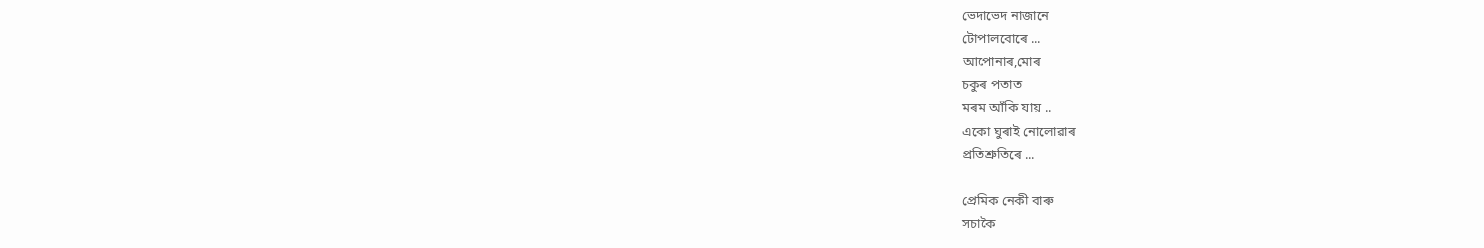ভেদাভেদ নাজানে
টোপালবোৰে ...
আপোনাৰ,মোৰ
চকুৰ পতাত
মৰম আঁকি যায় ..
একো ঘুৰাই নোলোৱাৰ
প্ৰতিশ্ৰুতিৰে ...

প্ৰেমিক নেকী বাৰু
সচাকৈ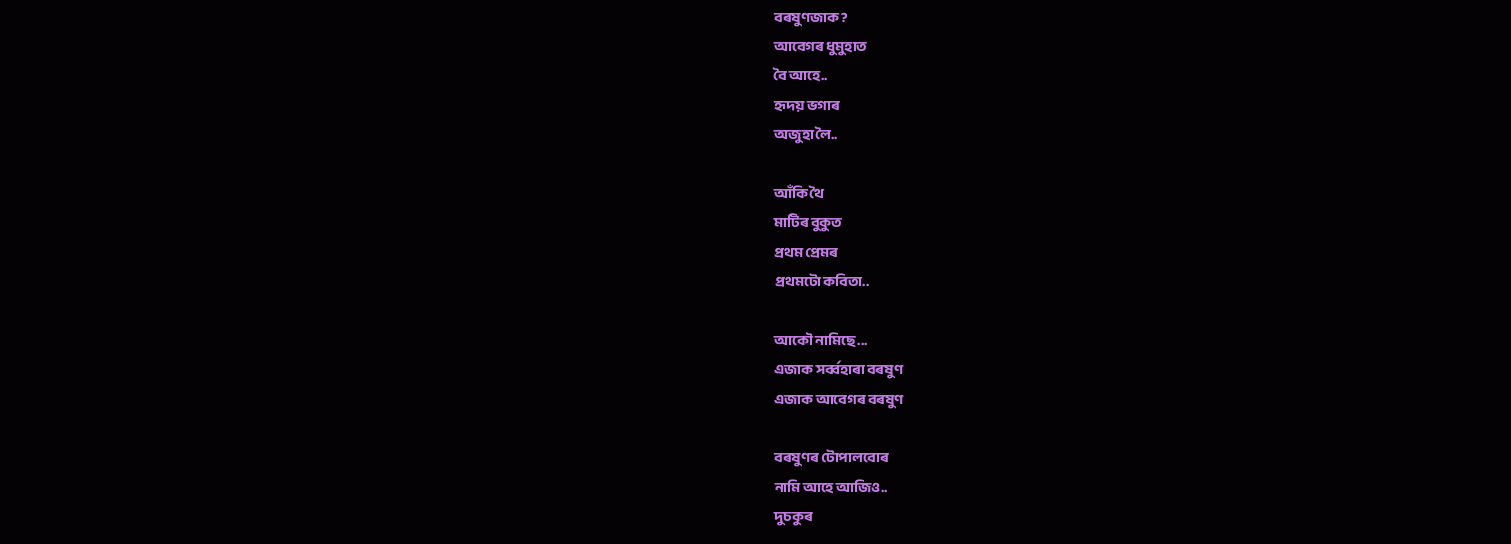বৰষুণজাক?
আবেগৰ ধুমুহাত
বৈ আহে..
হৃদয় ভগাৰ
অজুহা লৈ..

আঁকি থৈ
মাটিৰ বুকুত
প্ৰথম প্ৰেমৰ
প্ৰথমটো কবিতা..

আকৌ নামিছে ...
এজাক সৰ্ব্বহাৰা বৰষুণ
এজাক আবেগৰ বৰষুণ

বৰষুণৰ টোপালবোৰ
নামি আহে আজিও..
দুচকুৰ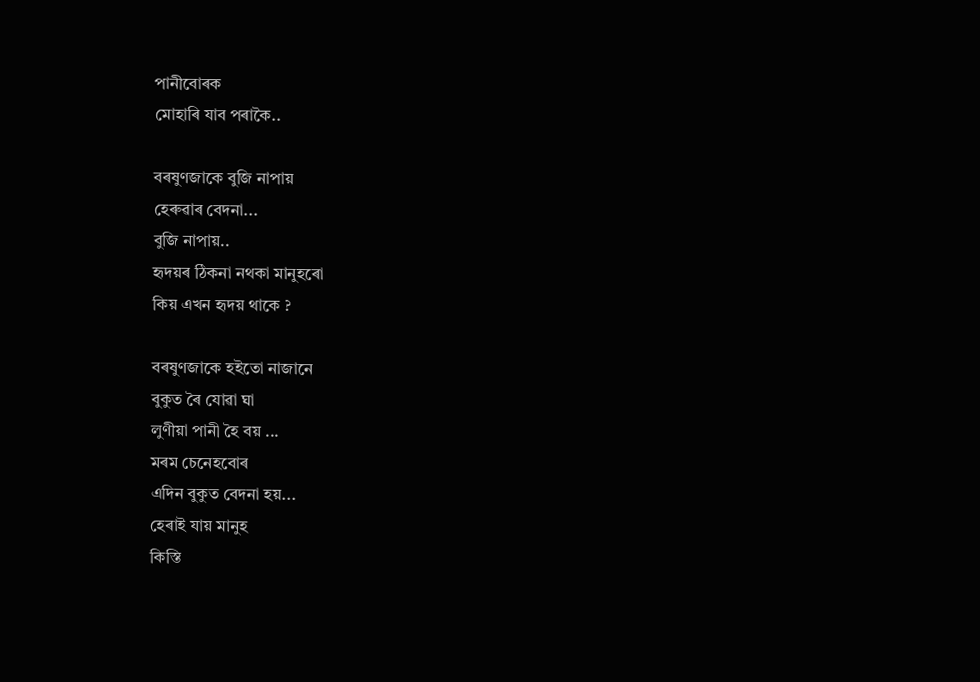পানীবোৰক
মোহাৰি যাব পৰাকৈ..

বৰষুণজাকে বুজি নাপায়
হেৰুৱাৰ বেদনা...
বুজি নাপায়..
হৃদয়ৰ ঠিকনা নথকা মানুহৰো
কিয় এখন হৃদয় থাকে ?

বৰষুণজাকে হইতো নাজানে
বুকুত ৰৈ যোৱা ঘা
লুণীয়া পানী হৈ বয় ...
মৰম চেনেহবোৰ
এদিন বুকুত বেদনা হয়...
হেৰাই যায় মানুহ
কিস্তি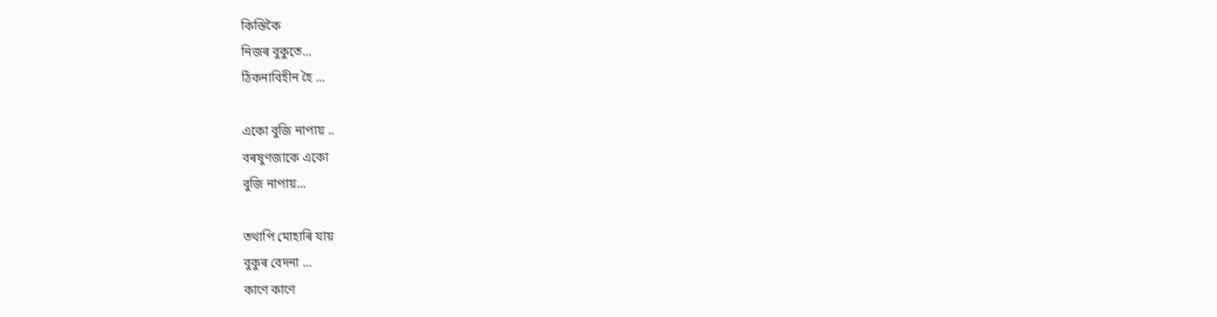কিস্তিকৈ
নিজৰ বুকুতে...
ঠিকনাবিহীন হৈ ...

একো বুজি নাপায় ..
বৰষুণজাকে একো
বুজি নাপায়...

তথাপি মোহাৰি যায়
বুকুৰ বেদনা ...
কাণে কাণে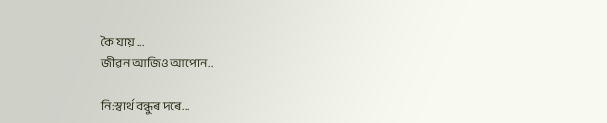কৈ যায় ...
জীৱন আজিও আপোন..

নি:স্বাৰ্থ বন্ধুৰ দৰে...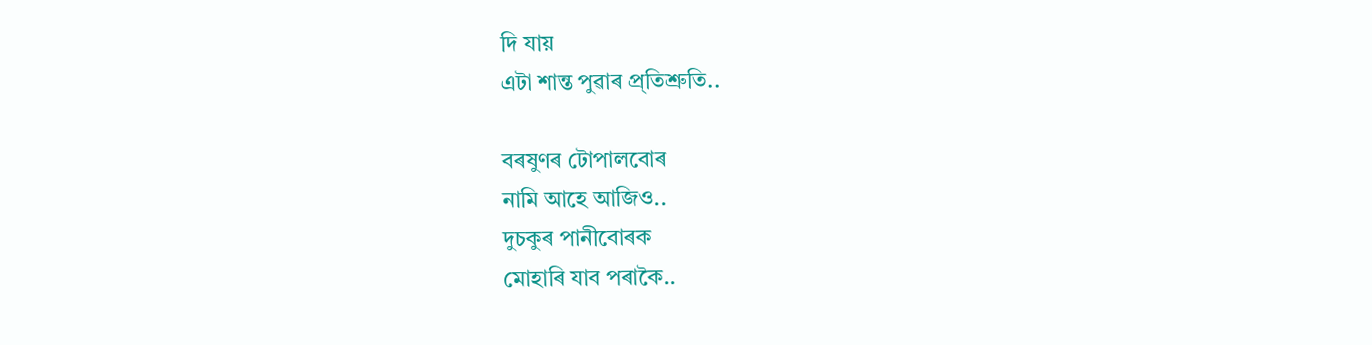দি যায়
এটা শান্ত পুৱাৰ প্ৰ্তিশ্ৰুতি..

বৰষুণৰ টোপালবোৰ
নামি আহে আজিও..
দুচকুৰ পানীবোৰক
মোহাৰি যাব পৰাকৈ..